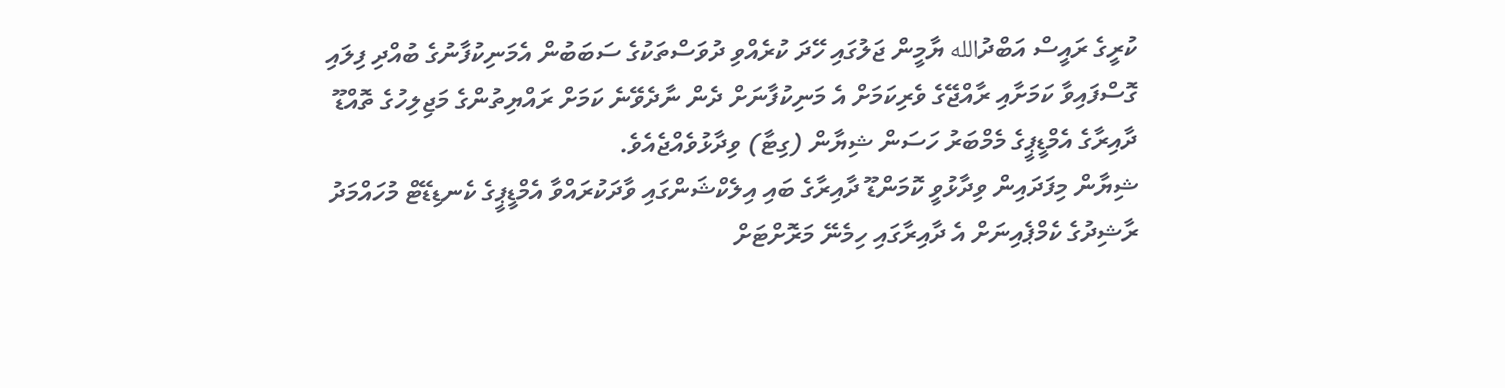ކުރީގެ ރައީސް އަބްދުالله ޔާމީން ޖަލުގައި ހޭދަ ކުރެއްވި ދުވަސްތަކުގެ ސަބަބުން އެމަނިކުފާނުގެ ބުއްދި ފިލައި ގޮސްފައިވާ ކަމަށާއި ރާއްޖޭގެ ވެރިކަމަށް އެ މަނިކުފާނަށް ދެން ނާދެވޭނެ ކަމަށް ރައްޔިތުންގެ މަޖިލިހުގެ ތޮއްޑޫ ދާއިރާގެ އެމްޑީޕީގެ މެމްބަރު ހަސަން ޝިޔާން (ގިޓާ) ވިދާޅުވެއްޖެއެވެ.
ޝިޔާން މިފަދައިން ވިދާޅުވީ ކޮމަންޑޫ ދާއިރާގެ ބައި އިލެކްޝަންގައި ވާދަކުރައްވާ އެމްޑީޕީގެ ކެނޑިޑޭޓް މުހައްމަދު ރާޝިދުގެ ކެމްޕެއިނަށް އެ ދާއިރާގައި ހިމެނޭ މަރޮށްޓަށް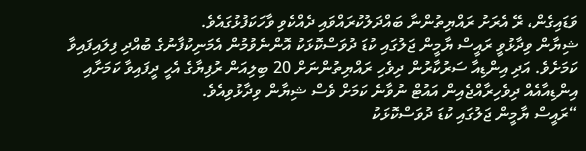ވަޑައިގެން، ރޭ އެރަށު ރައްޔިތުންނާ ބައްދަލުކުރައްވައި ދެއްކެވި ވާހަކަފުޅުގައެވެ.
ޝިޔާން ވިދާޅުވީ ރައީސް ޔާމީން ޖަލުގައި ކުޑަ ދުވަސްކޮޅަކު އޮންނެވުމުން އެމަނިކުފާނުގެ ބުއްދި ފިލައިފައިވާ ކަމަށެވެ. އަދި އިންޑިއާ ސަރުކާރުން ދިވެހި ރައްޔިތުންނަށް 20 ބިލިއަން ރުފިޔާގެ އެހީ ދީފައިވާ ކަމަށާއި އިންޑިއާއެއް ދިވެހިރާއްޖެއިން އައުޓް ނުވާނެ ކަމަށް ވެސް ޝިޔާން ވިދާޅުވިއެވެ.
“ރައީސް ޔާމީން ޖަލުގައި ކުޑަ ދުވަސްކޮޅަކު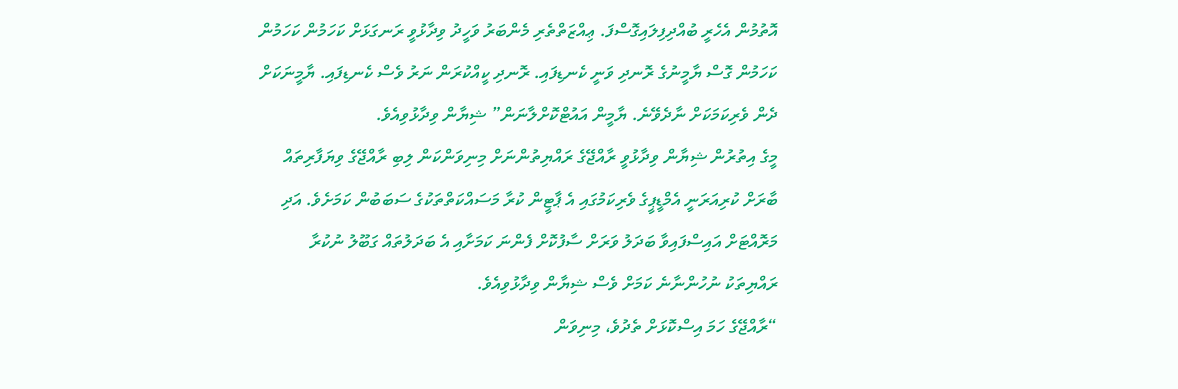އޮތުމުން އެހެރީ ބުއްދިފިލައިގޮސްފަ. ޢިއްޒަތްތެރި މެންބަރު ވަހީދު ވިދާޅުވީ ރަނގަޅަށް ކަހަމުން ކަހަމުން ކަހަމުން ގޮސް ޔާމީނުގެ ރޮނދި ވަނީ ކެނޑިފައި. ރޮނދި ކީއްކުރަން ނަރު ވެސް ކެނޑިފައި. ޔާމީނަކަށް ދެން ވެރިކަމަކަށް ނާދެވޭނެ. ޔާމީން އައުޓްކޮށްލާނަން” ޝިޔާން ވިދާޅުވިއެވެ.
މީގެ އިތުރުން ޝިޔާން ވިދާޅުވީ ރާއްޖޭގެ ރައްޔިތުންނަށް މިނިވަންކަން ލިބި ރާއްޖޭގެ ވިޔަފާރިތައް ބާރަށް ކުރިއަރަނީ އެމްޑީޕީގެ ވެރިކަމުގައި އެ ޕާޓީން ކުރާ މަސައްކަތްތަކުގެ ސަބަބުން ކަމަށެވެ. އަދި މަރޮއްޓަށް އައިސްފައިވާ ބަދަލު ވަރަށް ސާފުކޮށް ފެންނަ ކަމަށާއި އެ ބަދަލުތައް ގަބޫލު ނުކުރާ ރައްޔިތަކު ނުހުންނާނެ ކަމަށް ވެސް ޝިޔާން ވިދާޅުވިއެވެ.
“ރާއްޖޭގެ ހަމަ އިސްކޮޅަށް ތެދުވެ، މިނިވަން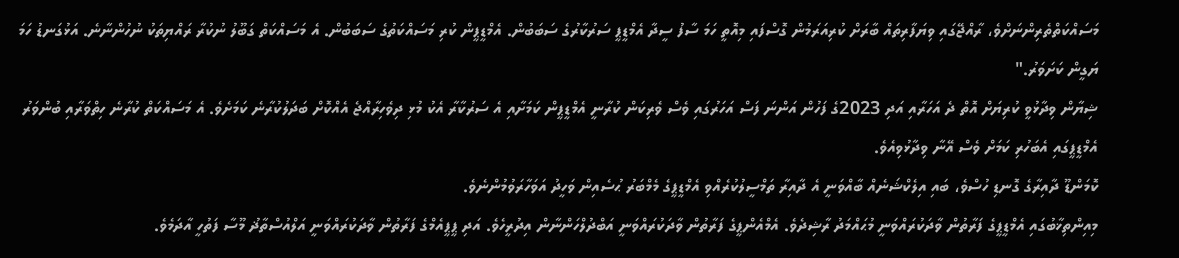މަސައްކަތްތެރިންނަށްވެ، ރާއްޖޭގައި ވިޔަފާރިތައް ބާރަށް ކުރިއަރަމުން ގޮސްފައި މިއޮތީ ހަމަ ސާފު ސީދާ އެމްޑީޕީ ސަރުކާރުގެ ސަބަބުން. އެމްޑީޕީން ކުރި މަސައްކަތުގެ ސަބަބުން. އެ މަސައްކަތް ގަބޫލު ނުކުރާ ރައްޔިތަކު ނުހުންނާނެ. އަޅުގަނޑު ހަމަ ޔަގީން ކަށަވަރު."
ޝިޔާން ވިދާޅުވީ ކުރިޔަށް އޮތް ދެ އަހަރާއި އަދި 2023ގެ ފަހުން އަންނަ ފަސް އަހަރުގައި ވެސް ވެރިކަން ކުރާނީ އެމްޑީޕީން ކަމަށާއި އެ ސަރުކާރާ އެކު މުޅި ދިވެހިރާއްޖެ އެއްކޮށް ބަދަލުކުރާނެ ކަމަށެވެ. އެ މަސައްކަތް ކުރާނެ ހިތްވަރާއި ބުންވަރު އެމްޑީޕީގައި އެބަހުރި ކަމަށް ވެސް އޭނާ ވިދާޅުވިއެވެ.
ކޮމަންޑޫ ދާއިރާގެ ގޮނޑި ހުސްވެ، ބައި އިލެކްޝަނެއް ބާއްވަނީ އެ ދާއިރާ ތަމްސީލުކުރެއްވި އެމްޑީޕީގެ މެމްބަރު ޙުސެއިން ވަހީދު އަވަހާރަވުމުންނެވެ.
މިއިންތިޚާބުގައި އެމްޑީޕީގެ ފަރާތުން ވާދަކުރައްވަނީ މުޙައްމަދު ރާޝިދެވެ. އެމްއެންޕީގެ ފަރާތުން ވާދަކުރައްވަނީ އަބްދުލްހަންނާން އިދުރީހެވެ. އަދި ޕީޕީއެމްގެ ފަރާތުން ވާދަކުރައްވަނީ އަލްއުސްތާޛު މޫސާ ފަތުހީ އާދަމެވެ.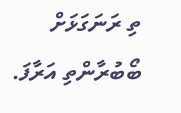ތި ރަނަގަޅަށް ބޯބުރާންތި އަރާފަ.